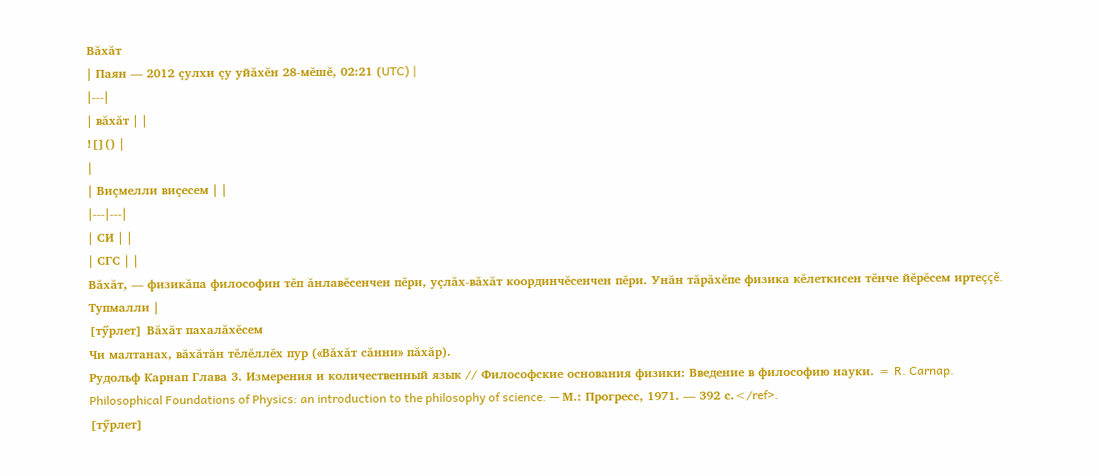Вăхăт
| Паян — 2012 çулхи çу уйăхĕн 28-мĕшĕ, 02:21 (UTC) |
|---|
| вăхăт | |
![]() |
|
| Виçмелли виçесем | |
|---|---|
| СИ | |
| СГС | |
Вăхăт, — физикăпа философин тĕп ăнлавĕсенчен пĕри, уçлăх-вăхăт координчĕсенчен пĕри. Унăн тăрăхĕпе физика кĕлеткисен тĕнче йĕрĕсем иртеççĕ.
Тупмалли |
[тӳрлет] Вăхăт пахалăхĕсем
Чи малтанах, вăхăтăн тĕлĕллĕх пур («Вăхăт сăнни» пăхăр).
Рудольф Карнап Глава 3. Измерения и количественный язык // Философские основания физики: Введение в философию науки. = R. Carnap. Philosophical Foundations of Physics: an introduction to the philosophy of science. — М.: Прогресс, 1971. — 392 с.</ref>.
[тӳрлет]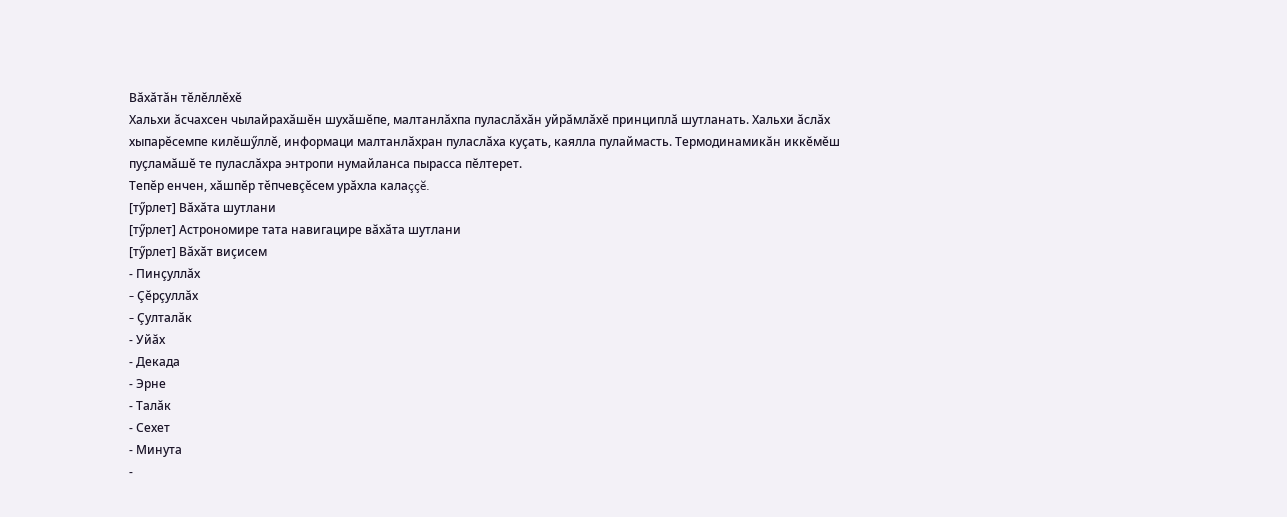Вăхăтăн тĕлĕллĕхĕ
Хальхи ăсчахсен чылайрахăшĕн шухăшĕпе, малтанлăхпа пуласлăхăн уйрăмлăхĕ принциплă шутланать. Хальхи ăслăх хыпарĕсемпе килĕшӳллĕ, информаци малтанлăхран пуласлăха куçать, каялла пулаймасть. Термодинамикăн иккĕмĕш пуçламăшĕ те пуласлăхра энтропи нумайланса пырасса пĕлтерет.
Тепĕр енчен, хăшпĕр тĕпчевçĕсем урăхла калаççĕ.
[тӳрлет] Вăхăта шутлани
[тӳрлет] Астрономире тата навигацире вăхăта шутлани
[тӳрлет] Вăхăт виçисем
- Пинçуллăх
- Çĕрçуллăх
- Çулталăк
- Уйăх
- Декада
- Эрне
- Талăк
- Сехет
- Минута
-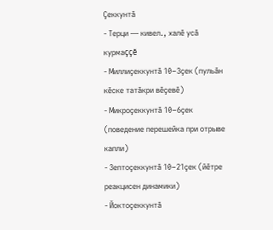Çеккунтă
- Терци — кивел., халĕ усă курмаççĕ
- Миллиçеккунтă 10−3çек (пульăн кĕске татăкри вĕçевĕ)
- Микроçеккунтă 10−6çек (поведение перешейка при отрыве капли)
- Зептоçеккунтă 10−21çек (йĕтре реакцисен динамики)
- Йоктоçеккунтă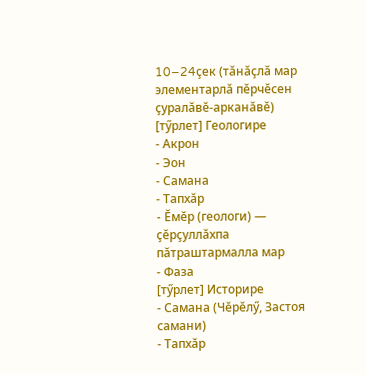10−24çек (тăнăçлă мар элементарлă пĕрчĕсен çуралăвĕ-арканăвĕ)
[тӳрлет] Геологире
- Акрон
- Эон
- Самана
- Тапхăр
- Ĕмĕр (геологи) — çĕрçуллăхпа пăтраштармалла мар
- Фаза
[тӳрлет] Историре
- Самана (Чĕрĕлӳ, Застоя самани)
- Тапхăр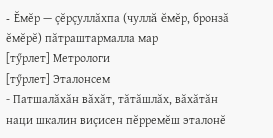- Ĕмĕр — çĕрçуллăхпа (чуллă ĕмĕр, бронзă ĕмĕрĕ) пăтраштармалла мар
[тӳрлет] Метрологи
[тӳрлет] Эталонсем
- Патшалăхăн вăхăт, тăтăшлăх, вăхăтăн наци шкалин виçисен пĕрремĕш эталонĕ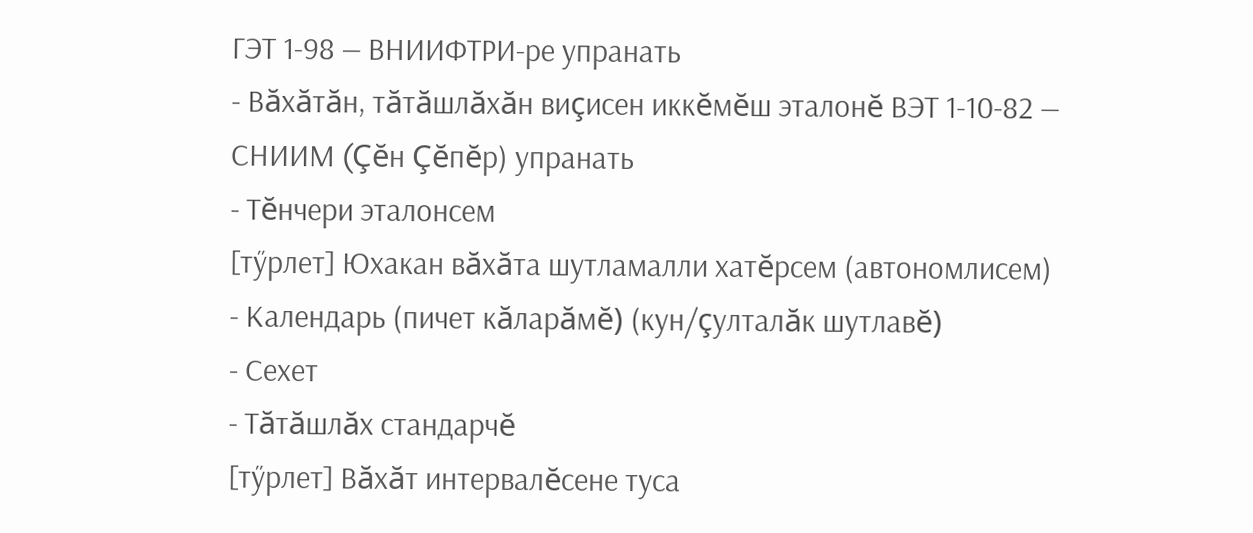ГЭТ 1-98 — ВНИИФТРИ-ре упранать
- Вăхăтăн, тăтăшлăхăн виçисен иккĕмĕш эталонĕ ВЭТ 1-10-82 — СНИИМ (Çĕн Çĕпĕр) упранать
- Тĕнчери эталонсем
[тӳрлет] Юхакан вăхăта шутламалли хатĕрсем (автономлисем)
- Календарь (пичет кăларăмĕ) (кун/çулталăк шутлавĕ)
- Сехет
- Тăтăшлăх стандарчĕ
[тӳрлет] Вăхăт интервалĕсене туса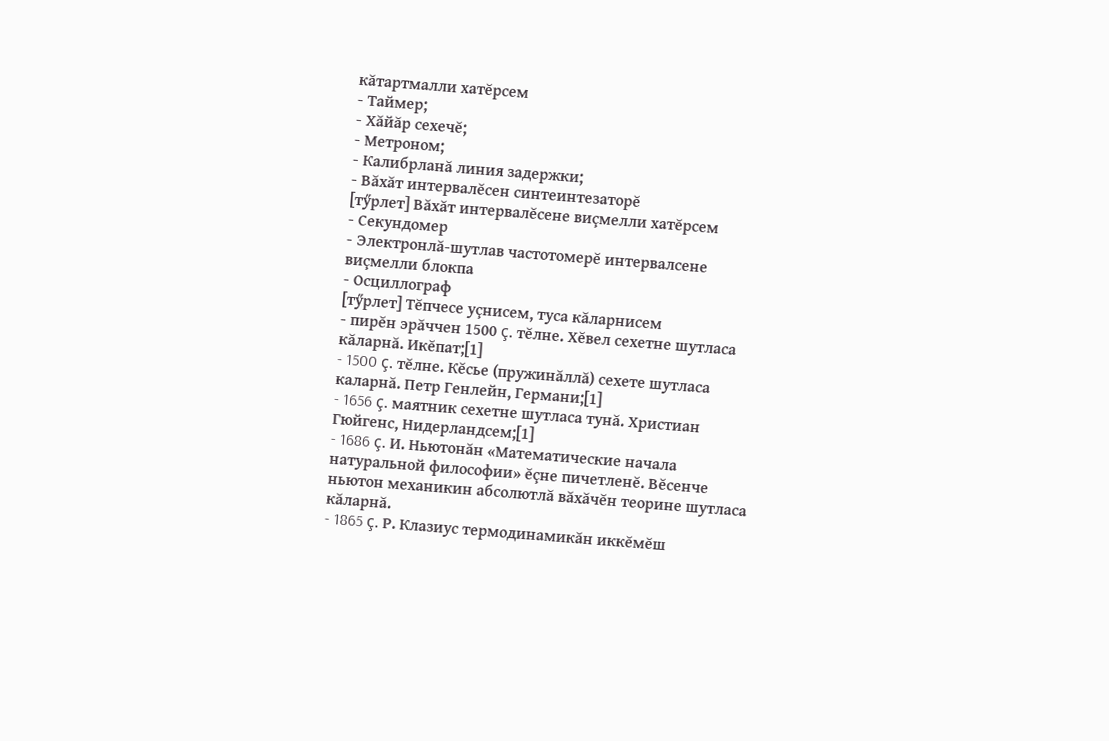кăтартмалли хатĕрсем
- Таймер;
- Хăйăр сехечĕ;
- Метроном;
- Калибрланă линия задержки;
- Вăхăт интервалĕсен синтеинтезаторĕ
[тӳрлет] Вăхăт интервалĕсене виçмелли хатĕрсем
- Секундомер
- Электронлă-шутлав частотомерĕ интервалсене виçмелли блокпа
- Осциллограф
[тӳрлет] Тĕпчесе уçнисем, туса кăларнисем
- пирĕн эрăччен 1500 ç. тĕлне. Хĕвел сехетне шутласа кăларнă. Икĕпат;[1]
- 1500 ç. тĕлне. Кĕсье (пружинăллă) сехете шутласа каларнă. Петр Генлейн, Германи;[1]
- 1656 ç. маятник сехетне шутласа тунă. Христиан Гюйгенс, Нидерландсем;[1]
- 1686 ç. И. Ньютонăн «Математические начала натуральной философии» ĕçне пичетленĕ. Вĕсенче ньютон механикин абсолютлă вăхăчĕн теорине шутласа кăларнă.
- 1865 ç. Р. Клазиус термодинамикăн иккĕмĕш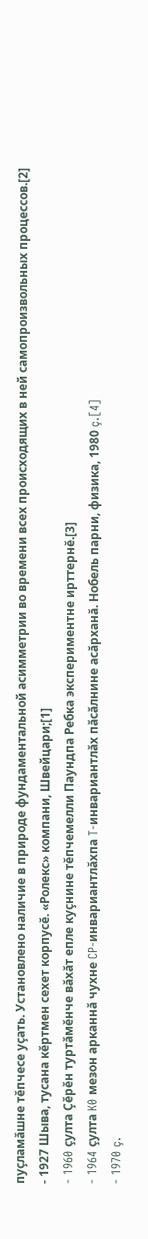пуçламăшне тĕпчeсе уçать. Установлено наличие в природе фундаментальной асимметрии во времени всех происходящих в ней самопроизвольных процессов.[2]
- 1927 Шыва, тусана кĕртмен сехет корпусĕ. «Ролекс» компани, Швейцари;[1]
- 1960 çулта Çĕрĕн туртăмĕнче вăхăт епле куçнине тĕпчемелли Паундпа Ребка экспериментне ирттернĕ.[3]
- 1964 çулта K0 мезон арканнă чухне CP-инвариантлăхпа T-инвариантлăх пăсăлнине асăрханă. Нобель парни, физика, 1980 ç.[4]
- 1970 ç.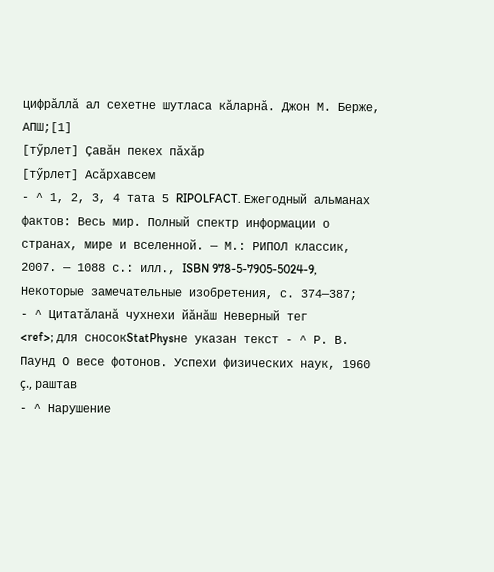цифрăллă ал сехетне шутласа кăларнă. Джон М. Берже, АПШ;[1]
[тӳрлет] Çавăн пекех пăхăр
[тӳрлет] Асăрхавсем
- ^ 1, 2, 3, 4 тата 5 RIPOLFACT. Ежегодный альманах фактов: Весь мир. Полный спектр информации о странах, мире и вселенной. — М.: РИПОЛ классик, 2007. — 1088 с.: илл., ISBN 978-5-7905-5024-9, Некоторые замечательные изобретения, с. 374—387;
- ^ Цитатăланă чухнехи йăнăш Неверный тег
<ref>; для сносокStatPhysне указан текст - ^ Р. В. Паунд О весе фотонов. Успехи физических наук, 1960 ç., раштав
- ^ Нарушение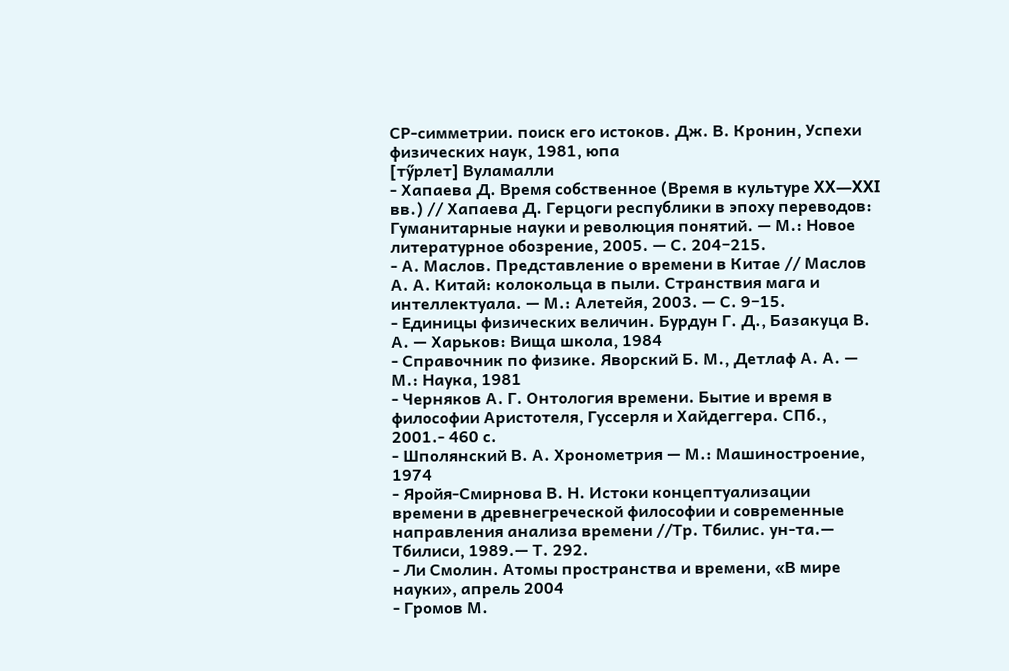СP-симметрии. поиск его истоков. Дж. В. Кронин, Успехи физических наук, 1981, юпа
[тӳрлет] Вуламалли
- Хапаева Д. Время собственное (Время в культуре XX—XXI вв.) // Хапаева Д. Герцоги республики в эпоху переводов: Гуманитарные науки и революция понятий. — М.: Новое литературное обозрение, 2005. — С. 204−215.
- А. Маслов. Представление о времени в Китае // Маслов А. А. Китай: колокольца в пыли. Странствия мага и интеллектуала. — М.: Алетейя, 2003. — С. 9−15.
- Единицы физических величин. Бурдун Г. Д., Базакуца В. А. — Харьков: Вища школа, 1984
- Справочник по физике. Яворский Б. М., Детлаф А. А. — М.: Наука, 1981
- Черняков А. Г. Онтология времени. Бытие и время в философии Аристотеля, Гуссерля и Хайдеггера. СПб., 2001.- 460 с.
- Шполянский В. А. Хронометрия — М.: Машиностроение, 1974
- Яройя-Смирнова В. Н. Истоки концептуализации времени в древнегреческой философии и современные направления анализа времени //Тр. Тбилис. ун-та.— Тбилиси, 1989.— Т. 292.
- Ли Смолин. Атомы пространства и времени, «В мире науки», апрель 2004
- Громов М.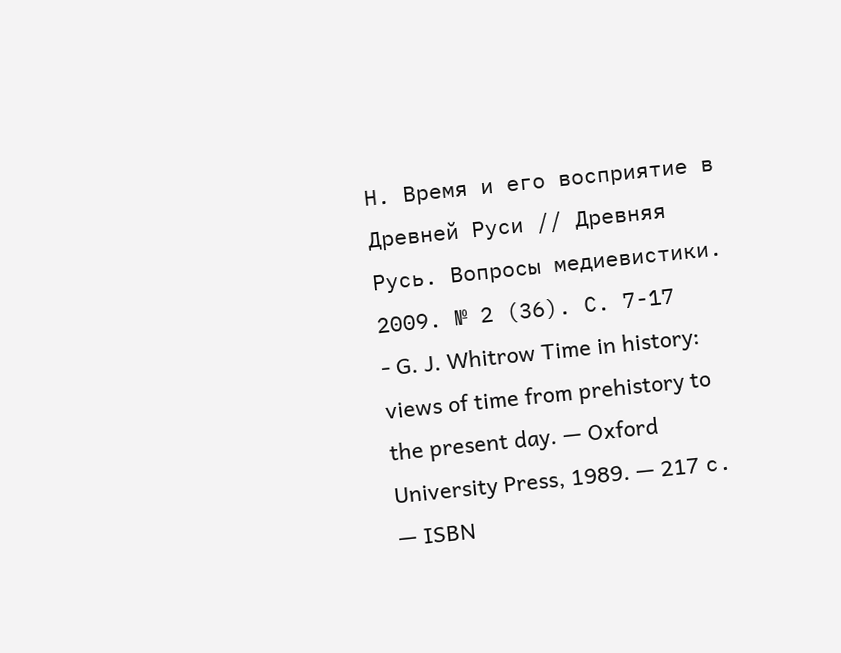Н. Время и его восприятие в Древней Руси // Древняя Русь. Вопросы медиевистики. 2009. № 2 (36). С. 7-17
- G. J. Whitrow Time in history: views of time from prehistory to the present day. — Oxford University Press, 1989. — 217 с. — ISBN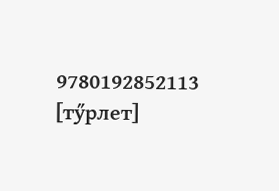9780192852113
[тӳрлет]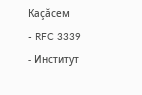Каçăсем
- RFC 3339
- Институт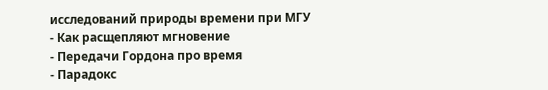исследований природы времени при МГУ
- Как расщепляют мгновение
- Передачи Гордона про время
- Парадокс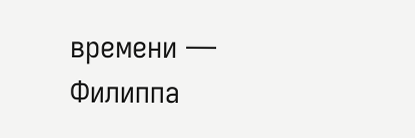времени — Филиппа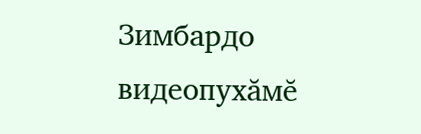Зимбардо видеопухăмĕ